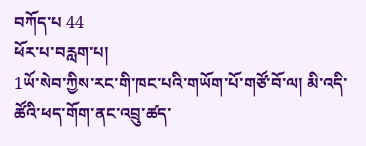བཀོད་པ 44
ཕོར་པ་བརླག་པ།
1ཡོ་སེབ་ཀྱིས་རང་གི་ཁང་པའི་གཡོག་པོ་གཙོ་བོ་ལ། མི་འདི་ཚོའི་ཕད་གོག་ནང་འབྲུ་ཚད་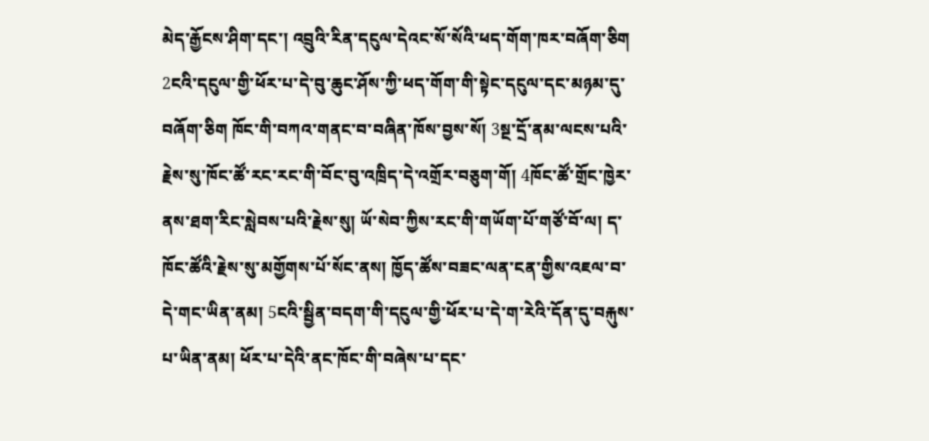མེད་རྒྱོངས་ཤིག་དང་། འབྲུའི་རིན་དངུལ་དེའང་སོ་སོའི་ཕད་གོག་ཁར་བཞོག་ཅིག 2ངའི་དངུལ་གྱི་ཕོར་པ་དེ་བུ་ཆུང་ཤོས་ཀྱི་ཕད་གོག་གི་སྟེང་དངུལ་དང་མཉམ་དུ་བཞོག་ཅིག ཁོང་གི་བཀའ་གནང་བ་བཞིན་ཁོས་བྱས་སོ། 3སྔ་དྲོ་ནམ་ལངས་པའི་རྗེས་སུ་ཁོང་ཚོ་རང་རང་གི་བོང་བུ་འཁྲིད་དེ་འགྲོར་བཅུག་གོ། 4ཁོང་ཚོ་གྲོང་ཁྱེར་ནས་ཐག་རིང་སླེབས་པའི་རྗེས་སུ། ཡོ་སེབ་ཀྱིས་རང་གི་གཡོག་པོ་གཙོ་བོ་ལ། ད་ཁོང་ཚོའི་རྗེས་སུ་མགྱོགས་པོ་སོང་ནས། ཁྱོད་ཚོས་བཟང་ལན་ངན་གྱིས་འཇལ་བ་དེ་གང་ཡིན་ནམ། 5ངའི་སྦྱིན་བདག་གི་དངུལ་གྱི་ཕོར་པ་དེ་ག་རེའི་དོན་དུ་བརྐུས་པ་ཡིན་ནམ། ཕོར་པ་དེའི་ནང་ཁོང་གི་བཞེས་པ་དང་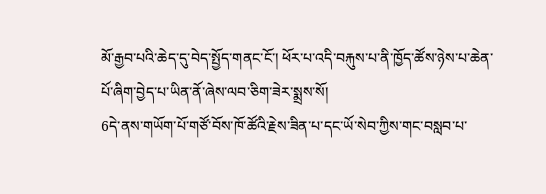མོ་རྒྱབ་པའི་ཆེད་དུ་བེད་སྤྱོད་གནང་ངོ་། ཕོར་པ་འདི་བརྐུས་པ་ནི་ཁྱོད་ཚོས་ཉེས་པ་ཆེན་པོ་ཞིག་བྱེད་པ་ཡིན་ནོ་ཞེས་ལབ་ཅིག་ཟེར་སྨྲས་སོ།
6དེ་ནས་གཡོག་པོ་གཙོ་བོས་ཁོ་ཚོའི་རྗེས་ཟིན་པ་དང་ཡོ་སེབ་ཀྱིས་གང་བསླབ་པ་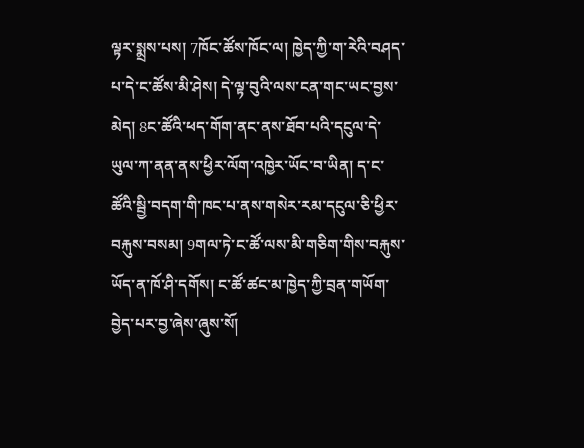ལྟར་སྨྲས་པས། 7ཁོང་ཚོས་ཁོང་ལ། ཁྱེད་ཀྱི་ག་རེའི་བཤད་པ་དེ་ང་ཚོས་མི་ཤེས། དེ་ལྟ་བུའི་ལས་ངན་གང་ཡང་བྱས་མེད། 8ང་ཚོའི་ཕད་གོག་ནང་ནས་ཐོབ་པའི་དངུལ་དེ་ཡུལ་ཀ་ནན་ནས་ཕྱིར་ལོག་འཁྱེར་ཡོང་བ་ཡིན། ད་ང་ཚོའི་སྦྱི་བདག་གི་ཁང་པ་ནས་གསེར་རམ་དངུལ་ཅི་ཕྱིར་བརྐུས་བསམ། 9གལ་ཏེ་ང་ཚོ་ལས་མི་གཅིག་གིས་བརྐུས་ཡོད་ན་ཁོ་ཤི་དགོས། ང་ཚོ་ཚང་མ་ཁྱེད་ཀྱི་བྲན་གཡོག་བྱེད་པར་བྱ་ཞེས་ཞུས་སོ།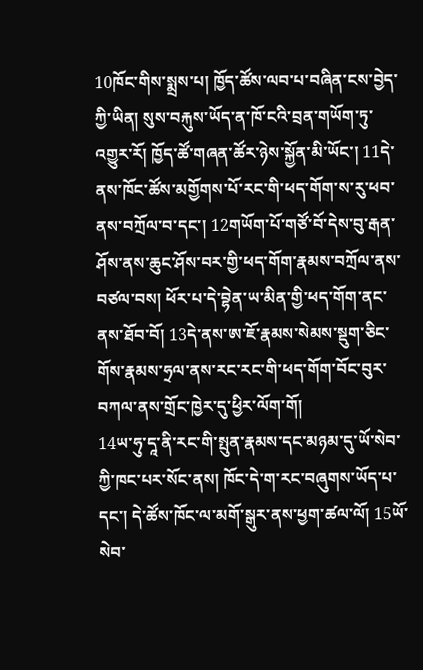10ཁོང་གིས་སྨྲས་པ། ཁྱོད་ཚོས་ལབ་པ་བཞིན་ངས་བྱེད་ཀྱི་ཡིན། སུས་བརྐུས་ཡོད་ན་ཁོ་ངའི་བྲན་གཡོག་ཏུ་འགྱུར་རོ། ཁྱོད་ཚོ་གཞན་ཚོར་ཉེས་སྐྱོན་མི་ཡོང་། 11དེ་ནས་ཁོང་ཚོས་མགྱོགས་པོ་རང་གི་ཕད་གོག་ས་རུ་ཕབ་ནས་བཀྲོལ་བ་དང་། 12གཡོག་པོ་གཙོ་བོ་དེས་བུ་རྒན་ཤོས་ནས་ཆུང་ཤོས་བར་གྱི་ཕད་གོག་རྣམས་བཀྲོལ་ནས་བཙལ་བས། ཕོར་པ་དེ་བྷེན་ཡ་མིན་གྱི་ཕད་གོག་ནང་ནས་ཐོབ་བོ། 13དེ་ནས་ཨ་ཇོ་རྣམས་སེམས་སྡུག་ཅིང་གོས་རྣམས་ཧྲལ་ནས་རང་རང་གི་ཕད་གོག་བོང་བུར་བཀལ་ནས་གྲོང་ཁྱེར་དུ་ཕྱིར་ལོག་གོ།
14ཡ་ཧུ་དཱ་ནི་རང་གི་སྤུན་རྣམས་དང་མཉམ་དུ་ཡོ་སེབ་ཀྱི་ཁང་པར་སོང་ནས། ཁོང་དེ་ག་རང་བཞུགས་ཡོད་པ་དང་། དེ་ཚོས་ཁོང་ལ་མགོ་སྒུར་ནས་ཕྱག་ཚལ་ལོ། 15ཡོ་སེབ་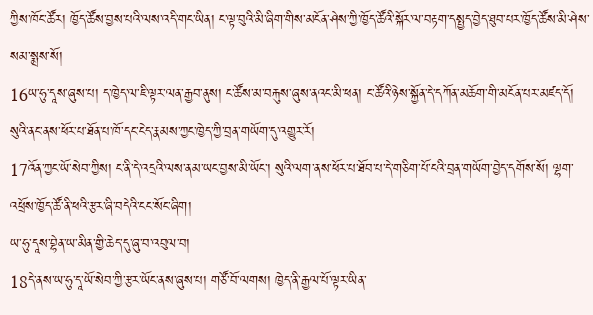ཀྱིས་ཁོང་ཚོར། ཁྱོད་ཚོས་བྱས་པའི་ལས་འདི་གང་ཡིན། ང་ལྟ་བུའི་མི་ཞིག་གིས་མངོན་ཤེས་ཀྱི་ཁྱོད་ཚོའི་སྐོར་ལ་བརྟག་དསྤྱད་བྱེད་ཐུབ་པར་ཁྱོད་ཚོས་མི་ཤེས་སམ་སྨྲས་སོ།
16ཡ་ཧུ་དཱས་ཞུས་པ། ད་ཁྱེད་ལ་ཇི་ལྟར་ལན་རྒྱབ་ནུས། ང་ཚོས་མ་བརྐུས་ཞུས་ནའང་མི་ཕན། ང་ཚོའི་ཉེས་སྐྱོན་དེ་དཀོན་མཆོག་གི་མངོན་པར་མཛད་དོ། སུའི་ནང་ནས་ཕོར་པ་ཐོན་པ་ཁོ་དང་ངེད་རྣམས་ཀྱང་ཁྱེད་ཀྱི་བྲན་གཡོག་དུ་འགྱུར་རོ།
17འོན་ཀྱང་ཡོ་སེབ་ཀྱིས། ང་ནི་དེ་འདྲའི་ལས་ནམ་ཡང་བྱས་མི་ཡོང་། སུའི་ལག་ནས་ཕོར་པ་ཐོབ་པ་དེ་གཅིག་པོ་ངའི་བྲན་གཡོག་བྱེད་དགོས་སོ། ལྷག་འཕྲོས་ཁྱོད་ཚོ་ནི་ཕའི་རྩར་ཞི་བདེའི་ངང་སོང་ཞིག།
ཡ་ཧུ་དཱས་བྷེན་ཡ་མིན་གྱི་ཆེད་དུ་ཞུ་བ་འབུལ་བ།
18དེ་ནས་ཡ་ཧུ་དཱ་ཡོ་སེབ་ཀྱི་རྩར་ཡོང་ནས་ཞུས་པ། གཙོ་བོ་ལགས། ཁྱེད་ནི་རྒྱལ་པོ་ལྟར་ཡིན་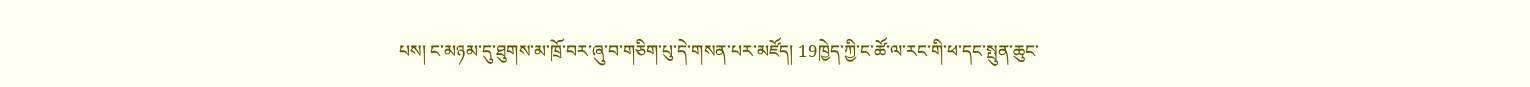པས། ང་མཉམ་དུ་ཐུགས་མ་ཁྲོ་བར་ཞུ་བ་གཅིག་པུ་དེ་གསན་པར་མཛོད། 19ཁྱེད་ཀྱི་ང་ཚོ་ལ་རང་གི་ཕ་དང་སྤུན་ཆུང་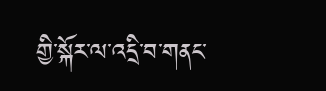གྱི་སྐོར་ལ་འདྲི་བ་གནང་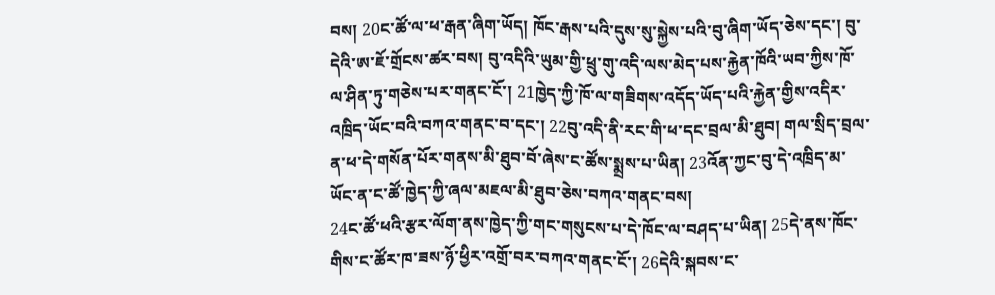བས། 20ང་ཚོ་ལ་ཕ་རྒན་ཞིག་ཡོད། ཁོང་རྒས་པའི་དུས་སུ་སྐྱེས་པའི་བུ་ཞིག་ཡོད་ཅེས་དང་། བུ་དེའི་ཨ་ཇོ་གྲོངས་ཚར་བས། བུ་འདིའི་ཡུམ་གྱི་ཕྲུ་གུ་འདི་ལས་མེད་པས་རྐྱེན་ཁོའི་ཡབ་ཀྱིས་ཁོ་ལ་ཤིན་ཏུ་གཅེས་པར་གནང་ངོ་། 21ཁྱེད་ཀྱི་ཁོ་ལ་གཟིགས་འདོད་ཡོད་པའི་རྐྱེན་གྱིས་འདིར་འཁྲིད་ཡོང་བའི་བཀའ་གནང་བ་དང་། 22བུ་འདི་ནི་རང་གི་ཕ་དང་བྲལ་མི་ཐུབ། གལ་སྲིད་བྲལ་ན་ཕ་དེ་གསོན་པོར་གནས་མི་ཐུབ་བོ་ཞེས་ང་ཚོས་སྨྲས་པ་ཡིན། 23འོན་ཀྱང་བུ་དེ་འཁྲིད་མ་ཡོང་ན་ང་ཚོ་ཁྱེད་ཀྱི་ཞལ་མཇལ་མི་ཐུབ་ཅེས་བཀའ་གནང་བས།
24ང་ཚོ་ཕའི་རྩར་ལོག་ནས་ཁྱེད་ཀྱི་གང་གསུངས་པ་དེ་ཁོང་ལ་བཤད་པ་ཡིན། 25དེ་ནས་ཁོང་གིས་ང་ཚོར་ཁ་ཟས་ཉོ་ཕྱིར་འགྲོ་བར་བཀའ་གནང་ངོ་། 26དེའི་སྐབས་ང་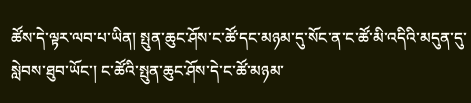ཚོས་དེ་ལྟར་ལབ་པ་ཡིན། སྤུན་ཆུང་ཤོས་ང་ཚོ་དང་མཉམ་དུ་སོང་ན་ང་ཚོ་མི་འདིའི་མདུན་དུ་སླེབས་ཐུབ་ཡོང་། ང་ཚོའི་སྤུན་ཆུང་ཤོས་དེ་ང་ཚོ་མཉམ་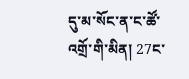དུ་མ་སོང་ན་ང་ཚོ་འགྲོ་གི་མིན། 27ང་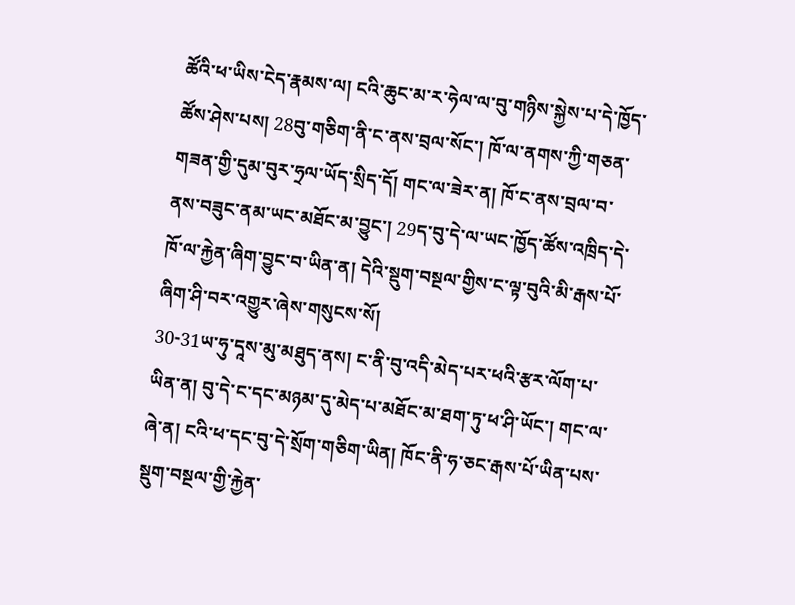ཚོའི་ཕ་ཡིས་ངེད་རྣམས་ལ། ངའི་ཆུང་མ་ར་ཧེལ་ལ་བུ་གཉིས་སྐྱེས་པ་དེ་ཁྱོད་ཚོས་ཤེས་པས། 28བུ་གཅིག་ནི་ང་ནས་བྲལ་སོང་། ཁོ་ལ་ནགས་ཀྱི་གཅན་གཟན་གྱི་དུམ་བུར་ཧྲལ་ཡོད་སྲིད་དོ། གང་ལ་ཟེར་ན། ཁོ་ང་ནས་བྲལ་བ་ནས་བཟུང་ནམ་ཡང་མཐོང་མ་བྱུང་། 29ད་བུ་དེ་ལ་ཡང་ཁྱོད་ཚོས་འཁྲིད་དེ་ཁོ་ལ་རྐྱེན་ཞིག་བྱུང་བ་ཡིན་ན། དེའི་སྡུག་བསྔལ་གྱིས་ང་ལྟ་བུའི་མི་རྒས་པོ་ཞིག་ཤི་བར་འགྱུར་ཞེས་གསུངས་སོ།
30-31ཡ་ཧུ་དཱས་མུ་མཐུད་ནས། ང་ནི་བུ་འདི་མེད་པར་ཕའི་རྩར་ལོག་པ་ཡིན་ན། བུ་དེ་ང་དང་མཉམ་དུ་མེད་པ་མཐོང་མ་ཐག་ཏུ་ཕ་ཤི་ཡོང་། གང་ལ་ཞེ་ན། ངའི་ཕ་དང་བུ་དེ་སྲོག་གཅིག་ཡིན། ཁོང་ནི་ཧ་ཅང་རྒས་པོ་ཡིན་པས་སྡུག་བསྔལ་གྱི་རྐྱེན་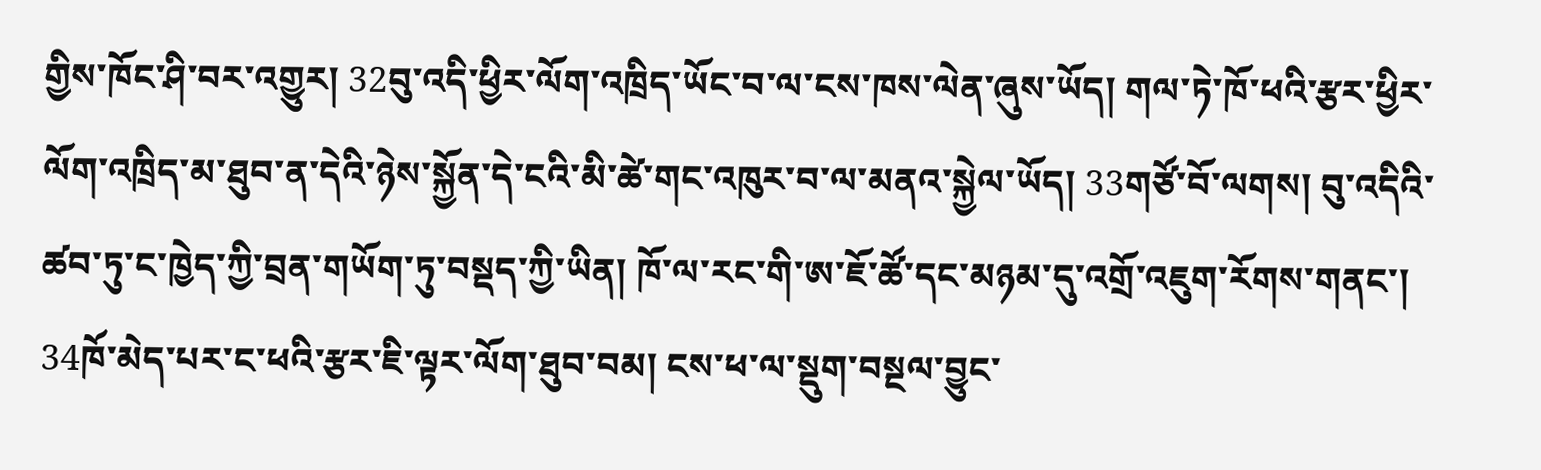གྱིས་ཁོང་ཤི་བར་འགྱུར། 32བུ་འདི་ཕྱིར་ལོག་འཁྲིད་ཡོང་བ་ལ་ངས་ཁས་ལེན་ཞུས་ཡོད། གལ་ཏེ་ཁོ་ཕའི་རྩར་ཕྱིར་ལོག་འཁྲིད་མ་ཐུབ་ན་དེའི་ཉེས་སྐྱོན་དེ་ངའི་མི་ཚེ་གང་འཁུར་བ་ལ་མནའ་སྐྱེལ་ཡོད། 33གཙོ་བོ་ལགས། བུ་འདིའི་ཚབ་ཏུ་ང་ཁྱེད་ཀྱི་བྲན་གཡོག་ཏུ་བསྡད་ཀྱི་ཡིན། ཁོ་ལ་རང་གི་ཨ་ཇོ་ཚོ་དང་མཉམ་དུ་འགྲོ་འཇུག་རོགས་གནང་། 34ཁོ་མེད་པར་ང་ཕའི་རྩར་ཇི་ལྟར་ལོག་ཐུབ་བམ། ངས་ཕ་ལ་སྡུག་བསྔལ་བྱུང་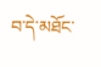བ་དེ་མཐོང་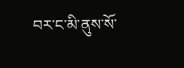བར་ང་མི་ནུས་སོ་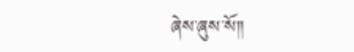ཞེས་ཞུས་སོ༎